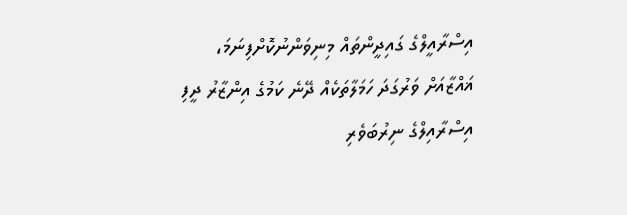އިސްރާއީލްގެ ގައިދީންތައް މިނިވަންނުކޮށްފިނަމަ، ޣައްޒާއަށް ވަރުގަދަ ހަމަލާތަކެއް ދޭނެ ކަމުގެ އިންޒާރު ދީފި
އިސްރާއިލްގެ ނިރުބަވެރި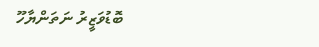ބޮޑުވަޒީރު ނަތަންޔާހޫ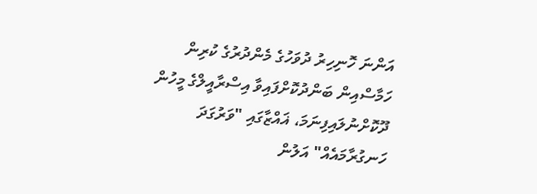އަންނަ ހޮނިހިރު ދުވަހުގެ މެންދުރުގެ ކުރިން ހަމާސްއިން ބަންދުކޮށްފައިވާ އިސްރާއީލްގެ މީހުން ދޫކޮށްނުލައިފިނަމަ، ޣައްޒާގައި "ވަރުގަދަ ހަނގުރާމައެއް" އަލުން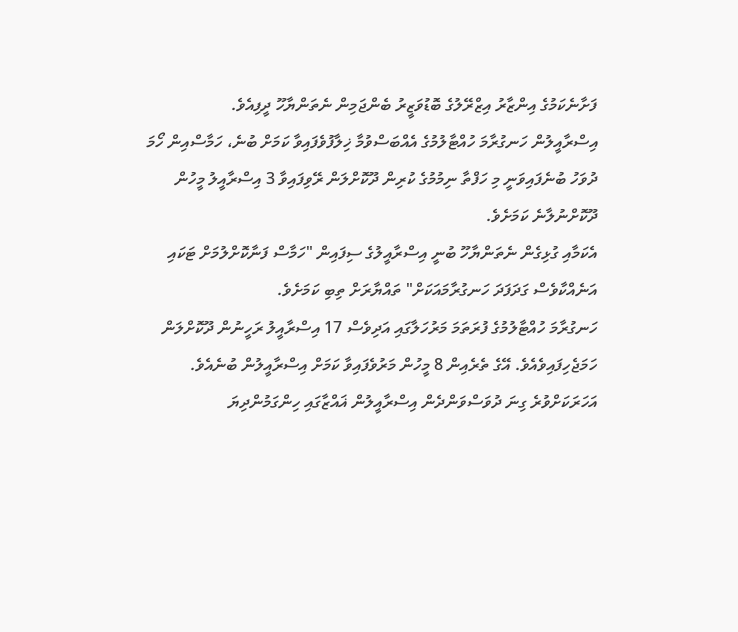ފަށާނެކަމުގެ އިންޒާރު އިޒްރޭލުގެ ބޮޑުވަޒީރު ބެންޖަމިން ނެތަންޔާހޫ ދީފިއެވެ.
އިސްރާއީލުން ހަނގުރާމަ ހުއްޓާލުމުގެ އެއްބަސްވުމާ ޚިލާފުވެފައިވާ ކަމަށް ބުނެ، ހަމާސްއިން ހޯމަ ދުވަހު ބުނެފައިވަނީ މި ހަފްތާ ނިމުމުގެ ކުރިން ދޫކޮށްލަން ރޭވިފައިވާ 3 އިސްރާއީލު މީހުން ދޫކޮށްނުލާނެ ކަމަށެވެ.
އެކަމާއި ގުޅިގެން ނެތަންޔާހޫ ބުނީ އިސްރާއީލުގެ ސިފައިން "ހަމާސް ފަނާކޮށްލުމަށް ޓަކައި އަނެއްކާވެސް ގަދަފަދަ ހަނގުރާމައަކަށް" ތައްޔާރަށް ތިބި ކަމަށެވެ.
ހަނގުރާމަ ހުއްޓާލުމުގެ ފުރަތަމަ މަރުހަލާގައި އަދިވެސް 17 އިސްރާއީލު ރަހީނުން ދޫކޮށްލަން ހަމަޖެހިފައިވެއެވެ. އޭގެ ތެރެއިން 8 މީހުން މަރުވެފައިވާ ކަމަށް އިސްރާއީލުން ބުނެއެވެ.
އަހަރަކަށްވުރެ ގިނަ ދުވަސްވަންދެން އިސްރާއީލުން ޣައްޒާގައި ހިންގަމުންދިޔަ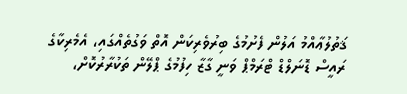ޤަތުލުޢާއްމު އަލުން ފެށުމުގެ ބިރުވެރިކަން އޮތް ވަގުތެއްގައި، އެމެރިކާގެ ރައީސް ޑޮނަލްޑް ޓްރަމްޕް ވަނީ ގާޒާ ހިފުމުގެ ޕްލޭން ތަކުރާރުކޮށް،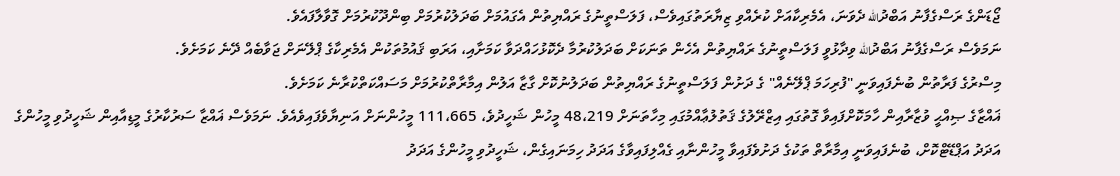ޖޯޑަންގެ ރަސްގެފާނު އަބްދުالله ދެވަނަ، އެމެރިކާއަށް ކުރެއްވި ޒިޔާރަތުގައިވެސް، ފަލަސްތީނުގެ ރައްޔިތުން އެގައުމަށް ބަދަލުކުރުމަށް ބިންދޫކުރުމަށް ގޮވާލާފައެވެ.
ނަމަވެސް ރަސްގެފާނު އަބްދުالله ވިދާޅުވީ ފަލަސްތީނުގެ ރައްޔިތުން އެހެން ތަނަކަށް ބަދަލުކުރުމާ ދެކޮޅުހައްދަވާ ކަމަށާއި، އަރަބި ޤައުމުތަކުން އެމެރިކާގެ ޕްލޭނަށް ޖަވާބެއް ދޭނެ ކަމަށެވެ.
މިސްރުގެ ފަރާތުން ބުނެފައިވަނީ "ފުރިހަމަ ޕްލޭނެއް" ގެ ދަށުން ފަލަސްތީނުގެ ރައްޔިތުން ބަދަލުނުކޮށް ގާޒާ އަލުން އިމާރާތްކުރުމަށް މަސައްކަތްކުރާނެ ކަމަށެވެ.
ޣައްޒާގެ ޞިއްޙީ ވުޒާރާއިން ހާމަކޮށްފައިވާ ގޮތުގައި އިޒްރޭލުގެ ޤަތުލުޢާއްމުގައި މިހާތަނަށް 48،219 މީހުން ޝަހީދުވެ، 111،665 މީހުންނަށް އަނިޔާވެފައިވެއެވެ. ނަމަވެސް ޣައްޒާ ސަރުކާރުގެ މީޑިއާއިން ޝަހީދުވި މީހުންގެ އަދަދު އަޕްޑޭޓްކޮށް، ބުނެފައިވަނީ އިމާރާތް ތަކުގެ ދަށުވެފައިވާ މީހުންނާއި ގެއްލިފައިވާގެ އަދަދު ހިމަނައިގެން، ޝަހީދުވި މީހުންގެ އަދަދު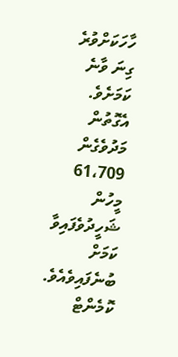ހާހަކަށްވުރެ ގިނަ ވާނެ ކަމަށެވެ. އެގޮތުން މަދުވެގެން 61،709 މީހުން ޝަހީދުވެފައިވާ ކަމަށް ބުނެފައިވެއެވެ.
ކޮމެންޓް